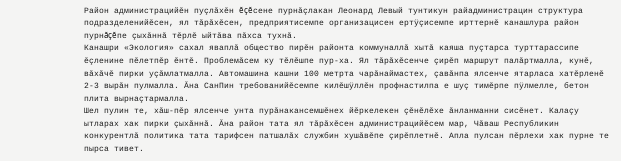Район администрацийĕн пуçлăхĕн ĕçĕсене пурнăçлакан Леонард Левый тунтикун райадминистрацин структура подразделенийĕсен, ял тăрăхĕсен, предприятисемпе организацисен ертÿçисемпе ирттернĕ канашлура район пурнăçĕпе çыхăннă тĕрлĕ ыйтăва пăхса тухнă.
Канашри «Экология» сахал яваплă общество пирĕн районта коммуналлă хытă каяша пуçтарса турттарассипе ĕçленине пĕлетпĕр ĕнтĕ. Проблемăсем ку тĕлĕшпе пур-ха. Ял тăрăхĕсенче çирĕп маршрут палăртмалла, кунĕ, вăхăчĕ пирки уçăмлатмалла. Автомашина кашни 100 метрта чарăнаймастех, çавăнпа ялсенче ятарласа хатĕрленĕ 2-3 вырăн пулмалла. Ăна СанПин требованийĕсемпе килĕшÿллĕн профнастилпа е шуç тимĕрпе пÿлмелле, бетон плита вырнаçтармалла.
Шел пулин те, хăш-пĕр ялсенче унта пурăнакансемшĕнех йĕркелекен çĕнĕлĕхе ăнланманни сисĕнет. Калаçу ытларах хак пирки çыхăннă. Ăна район тата ял тăрăхĕсен администрацийĕсем мар, Чăваш Республикин конкурентлă политика тата тарифсен патшалăх службин хушăвĕпе çирĕплетнĕ. Апла пулсан пĕрлехи хак пурне те пырса тивет.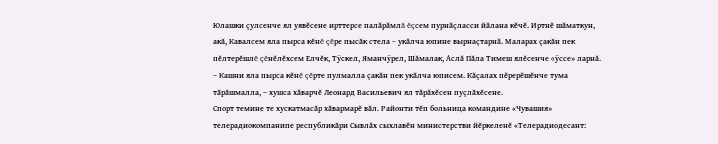Юлашки çулсенче ял уявĕсене ирттерсе палăрăмлă ĕçсем пурнăçласси йăлана кĕчĕ. Иртнĕ шăматкун, акă, Кавалсем яла пырса кĕнĕ çĕре пысăк стела – укăлча юпине вырнаçтарнă. Маларах çакăн пек пĕлтерĕшлĕ çĕнĕлĕхсем Елчĕк, Тÿскел, Яманчÿрел, Шăмалак, Аслă Пăла Тимеш ялĕсенче «ÿссе» ларнă.
– Кашни яла пырса кĕнĕ çĕрте пулмалла çакăн пек укăлча юписем. Кăçалах пĕрерĕшĕнче тума тăрăшмалла, – хушса хăварчĕ Леонард Васильевич ял тăрăхĕсен пуçлăхĕсене.
Спорт темине те хускатмасăр хăвармарĕ вăл. Районти тĕп больница командине «Чувашия» телерадиокомпанипе республикăри Сывлăх сыхлавĕн министерстви йĕркеленĕ «Телерадиодесант: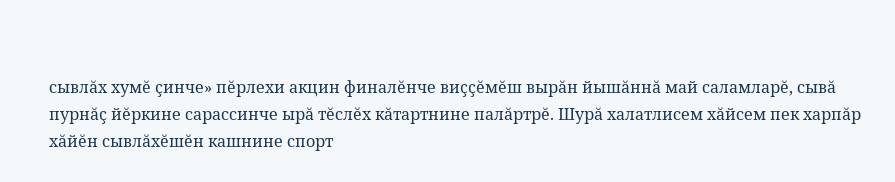сывлăх хумĕ çинче» пĕрлехи акцин финалĕнче виççĕмĕш вырăн йышăннă май саламларĕ, сывă пурнăç йĕркине сарассинче ырă тĕслĕх кăтартнине палăртрĕ. Шурă халатлисем хăйсем пек харпăр хăйĕн сывлăхĕшĕн кашнине спорт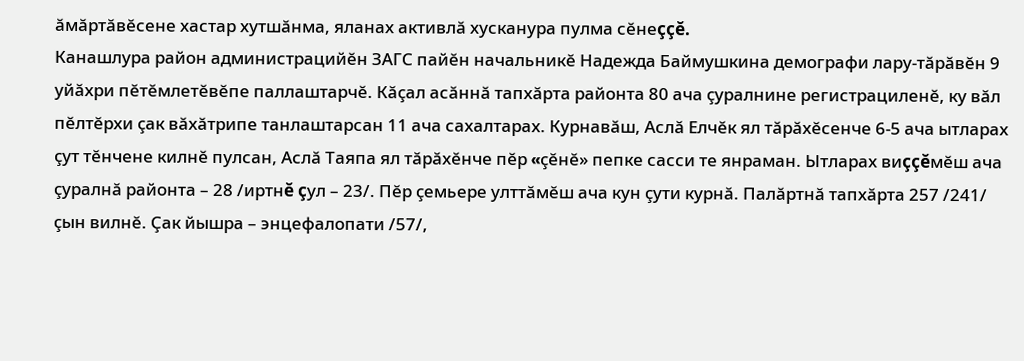ăмăртăвĕсене хастар хутшăнма, яланах активлă хусканура пулма сĕнеççĕ.
Канашлура район администрацийĕн ЗАГС пайĕн начальникĕ Надежда Баймушкина демографи лару-тăрăвĕн 9 уйăхри пĕтĕмлетĕвĕпе паллаштарчĕ. Кăçал асăннă тапхăрта районта 80 ача çуралнине регистрациленĕ, ку вăл пĕлтĕрхи çак вăхăтрипе танлаштарсан 11 ача сахалтарах. Курнавăш, Аслă Елчĕк ял тăрăхĕсенче 6-5 ача ытларах çут тĕнчене килнĕ пулсан, Аслă Таяпа ял тăрăхĕнче пĕр «çĕнĕ» пепке сасси те янраман. Ытларах виççĕмĕш ача çуралнă районта – 28 /иртнĕ çул – 23/. Пĕр çемьере улттăмĕш ача кун çути курнă. Палăртнă тапхăрта 257 /241/ çын вилнĕ. Çак йышра – энцефалопати /57/,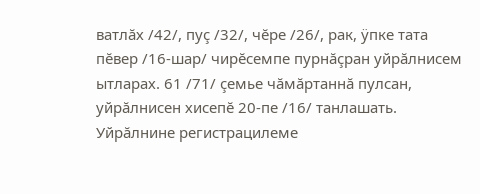ватлăх /42/, пуç /32/, чĕре /26/, рак, ÿпке тата пĕвер /16-шар/ чирĕсемпе пурнăçран уйрăлнисем ытларах. 61 /71/ çемье чăмăртаннă пулсан, уйрăлнисен хисепĕ 20-пе /16/ танлашать.
Уйрăлнине регистрацилеме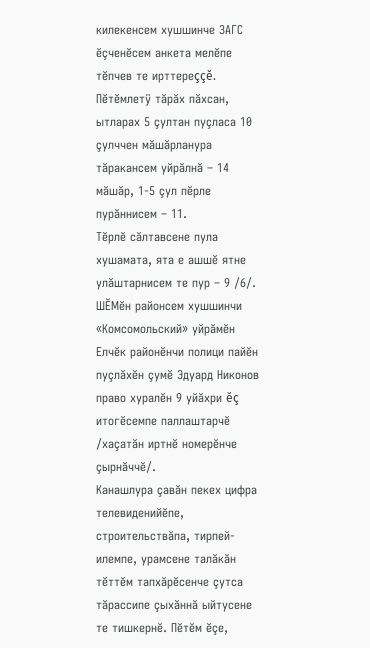килекенсем хушшинче ЗАГС ĕçченĕсем анкета мелĕпе тĕпчев те ирттереççĕ. Пĕтĕмлетÿ тăрăх пăхсан, ытларах 5 çултан пуçласа 10 çулччен мăшăрланура тăракансем уйрăлнă – 14 мăшăр, 1-5 çул пĕрле пурăннисем – 11.
Тĕрлĕ сăлтавсене пула хушамата, ята е ашшĕ ятне улăштарнисем те пур – 9 /6/.
ШĔМĕн районсем хушшинчи «Комсомольский» уйрăмĕн Елчĕк районĕнчи полици пайĕн пуçлăхĕн çумĕ Эдуард Никонов право хуралĕн 9 уйăхри ĕç итогĕсемпе паллаштарчĕ /хаçатăн иртнĕ номерĕнче çырнăччĕ/.
Канашлура çавăн пекех цифра телевиденийĕпе, строительствăпа, тирпей-илемпе, урамсене талăкăн тĕттĕм тапхăрĕсенче çутса тăрассипе çыхăннă ыйтусене те тишкернĕ. Пĕтĕм ĕçе,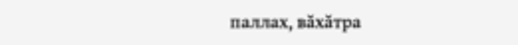паллах, вăхăтра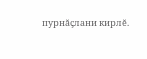пурнăçлани кирлĕ.